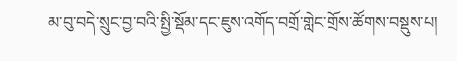མ་བུ་བདེ་སྲུང་བྱ་བའི་སྤྱི་སྡོམ་དང་ཇུས་འགོད་བགྲོ་གླེང་གྲོས་ཚོགས་བསྡུས་པ།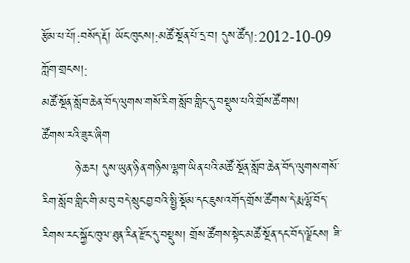རྩོམ་པ་པོ།:བསོད་རྡོ། ཡོང་ཁུངས།:མཚོ་སྔོན་པོ་དྲ་བ། དུས་ཚོད།:2012-10-09 ཀློག་གྲངས།:
མཚོ་སྔོན་སློབ་ཆེན་བོད་ལུགས་གསོ་རིག་སློབ་གླིང་དུ་བསྡུས་པའི་གྲོས་ཚོགས།
ཚོགས་རའི་ཟུར་ཞིག
        ཉེ་ཆར། དུས་ཡུན་ཉིན་གཉིས་ལྷག་ཡིན་པའི་མཚོ་སྔོན་སློབ་ཆེན་བོད་ལུགས་གསོ་རིག་སློབ་གླིང་གི་མ་བུ་བདེ་སྲུང་བྱ་བའི་སྤྱི་སྡོམ་དང་ཇུས་འགོད་གྲོས་ཚོགས་དེ་རྨ་ལྷོ་བོད་རིགས་རང་སྐྱོང་ཁུལ་ཐུན་རིན་རྫོང་དུ་བསྡུས། གྲོས་ཚོགས་སྟེང་མཚོ་སྔོན་དང་བོད་ལྗོངས། ཟི་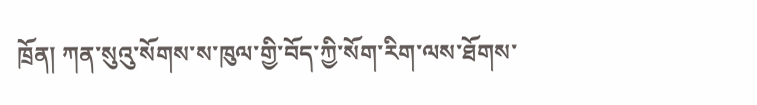ཁྲོན། ཀན་སུའུ་སོགས་ས་ཁུལ་གྱི་བོད་ཀྱི་སོག་རིག་ལས་ཐོགས་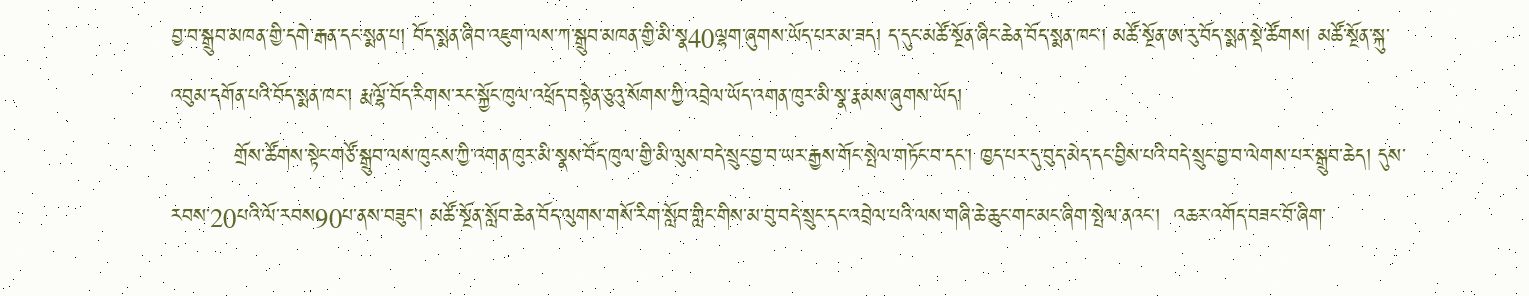བྱ་བ་སྒྲུབ་མཁན་གྱི་དགེ་རྒན་དང་སྨན་པ། བོད་སྨན་ཞིབ་འཇུག་ལས་ཀ་སྒྲུབ་མཁན་གྱི་མི་སྣ40ལྷག་ཞུགས་ཡོད་པར་མ་ཟད། ད་དུང་མཚོ་སྔོན་ཞིང་ཆེན་བོད་སྨན་ཁང་། མཚོ་སྔོན་ཨ་རུ་བོད་སྨན་སྡེ་ཚོགས། མཚོ་སྔོན་སྐུ་འབུམ་དགོན་པའི་བོད་སྨན་ཁང་། རྨ་ལྷོ་བོད་རིགས་རང་སྐྱོང་ཁུལ་འཕྲོད་བསྟེན་ཅུའུ་སོགས་ཀྱི་འབྲེལ་ཡོད་འགན་ཁུར་མི་སྣ་རྣམས་ཞུགས་ཡོད།
         གྲོས་ཚོགས་སྟེང་གཙོ་སྒྲུབ་ལས་ཁུངས་ཀྱི་འགན་ཁུར་མི་སྣས་བོད་ཁུལ་གྱི་མི་ལུས་བདེ་སྲུང་བྱ་བ་ཡར་རྒྱས་གོང་སྤེལ་གཏོང་བ་དང་། ཁྱད་པར་དུ་བུད་མེད་དང་བྱིས་པའི་བདེ་སྲུང་བྱ་བ་ལེགས་པར་སྒྲུབ་ཆེད། དུས་རབས་20པའི་ལོ་རབས90པ་ནས་བཟུང་། མཚོ་སྔོན་སློབ་ཆེན་བོད་ལུགས་གསོ་རིག་སློབ་གླིང་གིས་མ་བུ་བདེ་སྲུང་དང་འབྲེལ་པའི་ལས་གཞི་ཆེ་ཆུང་གང་མང་ཞིག་སྤེལ་ནའང་།  འཆར་འགོད་བཟང་བོ་ཞིག་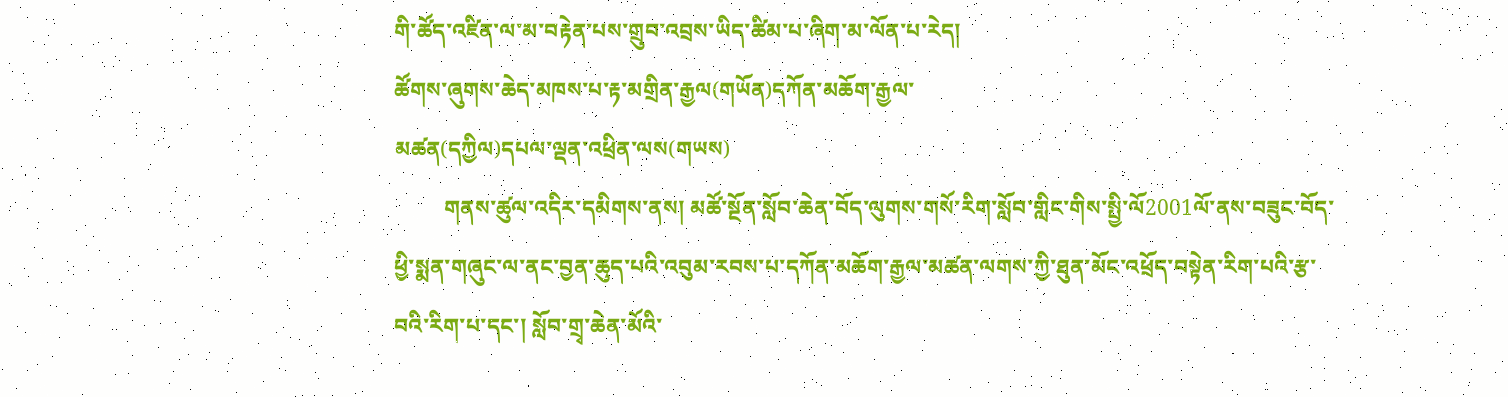གི་ཚོད་འཛིན་ལ་མ་བརྟེན་པས་གྲུབ་འབྲས་ཡིད་ཚིམ་པ་ཞིག་མ་ལོན་པ་རེད།
ཚོགས་ཞུགས་ཆེད་མཁས་པ་རྟ་མགྲིན་རྒྱལ(གཡོན)དཀོན་མཆོག་རྒྱལ་
མཚན(དཀྱིལ)དཔལ་ལྡན་འཕྲིན་ལས(གཡས)
         གནས་ཚུལ་འདིར་དམིགས་ནས། མཚོ་སྔོན་སློབ་ཆེན་བོད་ལུགས་གསོ་རིག་སློབ་གླིང་གིས་སྤྱི་ལོ2001ལོ་ནས་བཟུང་བོད་ཕྱི་སྨན་གཞུང་ལ་ནང་བྱན་ཆུད་པའི་འབུམ་རབས་པ་དཀོན་མཆོག་རྒྱལ་མཚན་ལགས་ཀྱི་ཐུན་མོང་འཕྲོད་བསྟེན་རིག་པའི་རྩ་བའི་རིག་པ་དང་། སློབ་གྲྭ་ཆེན་མོའི་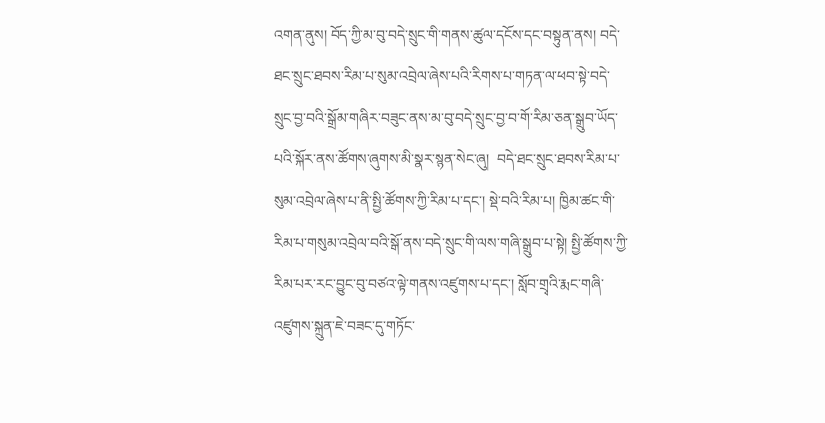འགན་ནུས། བོད་ཀྱི་མ་བུ་བདེ་སྲུང་གི་གནས་ཚུལ་དངོས་དང་བསྟུན་ནས། བདེ་ཐང་སྲུང་ཐབས་རིམ་པ་སུམ་འབྲེལ་ཞེས་པའི་རིགས་པ་གཏན་ལ་ཕབ་སྟེ་བདེ་སྲུང་བྱ་བའི་སྒྲོམ་གཞིར་བཟུང་ནས་མ་བུ་བདེ་སྲུང་བྱ་བ་གོ་རིམ་ཅན་སྒྲུབ་ཡོད་པའི་སྐོར་ནས་ཚོགས་ཞུགས་མི་སྣར་སྙན་སེང་ཞུ།  བདེ་ཐང་སྲུང་ཐབས་རིམ་པ་སུམ་འབྲེལ་ཞེས་པ་ནི་སྤྱི་ཚོགས་ཀྱི་རིམ་པ་དང་། སྡེ་བའི་རིམ་པ། ཁྱིམ་ཚང་གི་རིམ་པ་གསུམ་འབྲེལ་བའི་སྒོ་ནས་བདེ་སྲུང་གི་ལས་གཞི་སྒྲུབ་པ་སྟེ། སྤྱི་ཚོགས་ཀྱི་རིམ་པར་རང་བྱུང་བུ་བཙའ་ལྟེ་གནས་འཛུགས་པ་དང་། སློབ་གྲྭའི་རྨང་གཞི་འཛུགས་སྐྲུན་ཇེ་བཟང་དུ་གཏོང་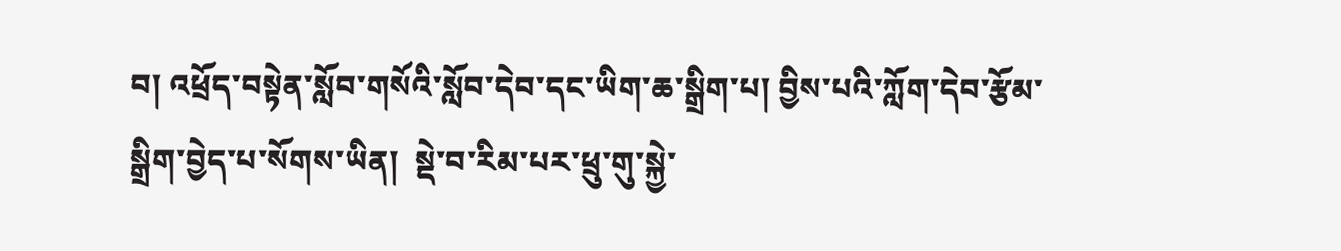བ། འཕྲོད་བསྟེན་སློབ་གསོའི་སློབ་དེབ་དང་ཡིག་ཆ་སྒྲིག་པ། བྱིས་པའི་ཀློག་དེབ་རྩོམ་སྒྲིག་བྱེད་པ་སོགས་ཡིན།  སྡེ་བ་རིམ་པར་ཕྲུ་གུ་སྐྱེ་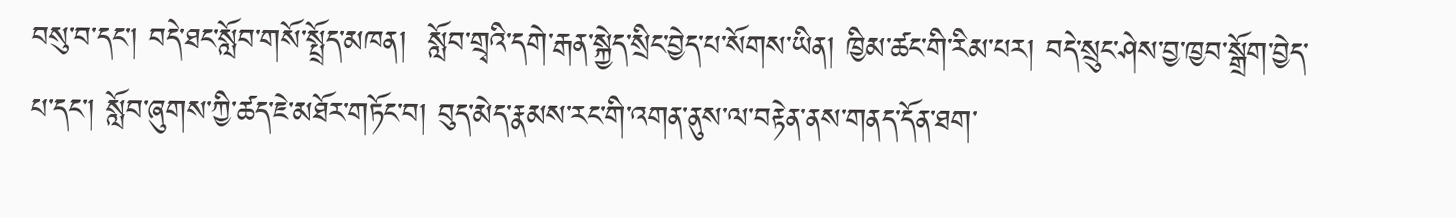བསུ་བ་དང་། བདེ་ཐང་སློབ་གསོ་སྤྲོད་མཁན།  སློབ་གྲྭའི་དགེ་རྒན་སྐྱེད་སྲིང་བྱེད་པ་སོགས་ཡིན། ཁྱིམ་ཚང་གི་རིམ་པར། བདེ་སྲུང་ཤེས་བྱ་ཁྱབ་སྒྲོག་བྱེད་པ་དང་། སློབ་ཞུགས་ཀྱི་ཚད་ཇེ་མཐོར་གཏོང་བ། བུད་མེད་རྣམས་རང་གི་འགན་ནུས་ལ་བརྟེན་ནས་གནད་དོན་ཐག་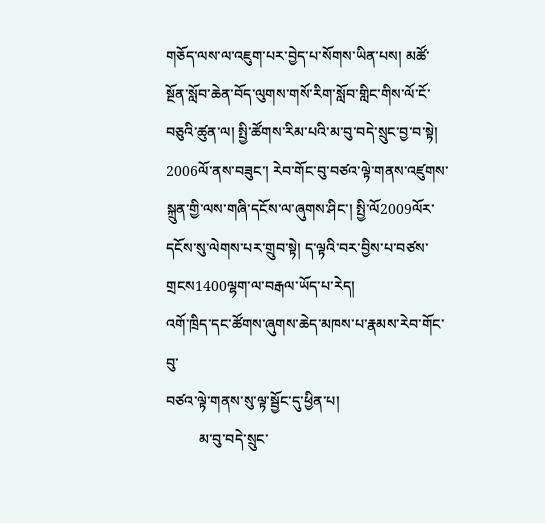གཅོད་ལས་ལ་འཇུག་པར་བྱེད་པ་སོགས་ཡིན་པས། མཚོ་སྔོན་སློབ་ཆེན་བོད་ལུགས་གསོ་རིག་སློབ་གླིང་གིས་ལོ་ངོ་བཅུའི་ཚུན་ལ། སྤྱི་ཚོགས་རིམ་པའི་མ་བུ་བདེ་སྲུང་བྱ་བ་སྟེ། 2006ལོ་ནས་བཟུང་། རེབ་གོང་བུ་བཙའ་ལྟེ་གནས་འཛུགས་སྐྲུན་གྱི་ལས་གཞི་དངོས་ལ་ཞུགས་ཤིང་། སྤྱི་ལོ2009ལོར་དངོས་སུ་ལེགས་པར་གྲུབ་སྟེ། ད་ལྟའི་བར་བྱིས་པ་བཙས་གྲངས1400ལྷག་ལ་བརྒལ་ཡོད་པ་རེད།
འགོ་ཁྲིད་དང་ཚོགས་ཞུགས་ཆེད་མཁས་པ་རྣམས་རེབ་གོང་བུ་
བཙའ་ལྟེ་གནས་སུ་ལྟ་སྦྱོང་དུ་ཕྱིན་པ།
         མ་བུ་བདེ་སྲུང་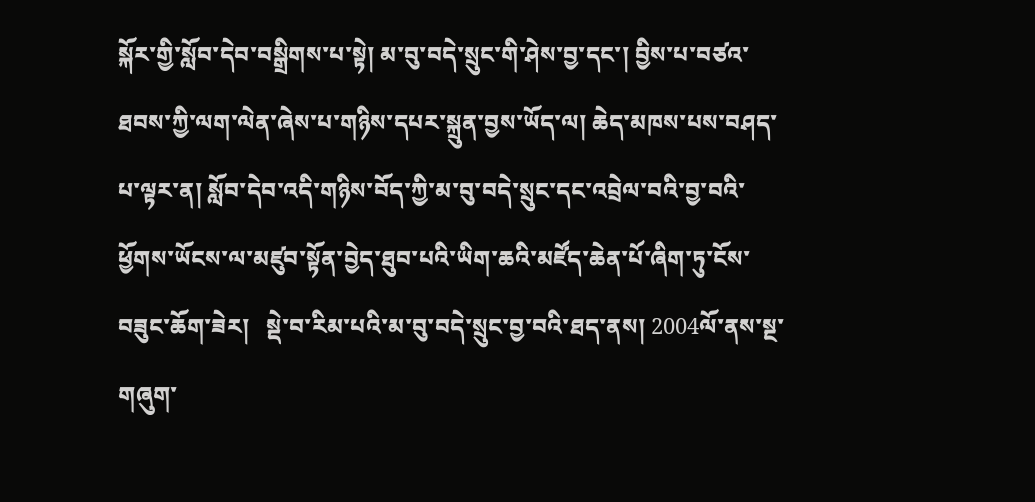སྐོར་གྱི་སློབ་དེབ་བསྒྲིགས་པ་སྟེ། མ་བུ་བདེ་སྲུང་གི་ཤེས་བྱ་དང་། བྱིས་པ་བཙའ་ཐབས་ཀྱི་ལག་ལེན་ཞེས་པ་གཉིས་དཔར་སྐྲུན་བྱས་ཡོད་ལ། ཆེད་མཁས་པས་བཤད་པ་ལྟར་ན། སློབ་དེབ་འདི་གཉིས་བོད་ཀྱི་མ་བུ་བདེ་སྲུང་དང་འབྲེལ་བའི་བྱ་བའི་ཕྱོགས་ཡོངས་ལ་མཛུབ་སྟོན་བྱེད་ཐུབ་པའི་ཡིག་ཆའི་མཛོད་ཆེན་པོ་ཞིག་ཏུ་ངོས་བཟུང་ཆོག་ཟེར།   སྡེ་བ་རིམ་པའི་མ་བུ་བདེ་སྲུང་བྱ་བའི་ཐད་ནས། 2004ལོ་ནས་སྔ་གཞུག་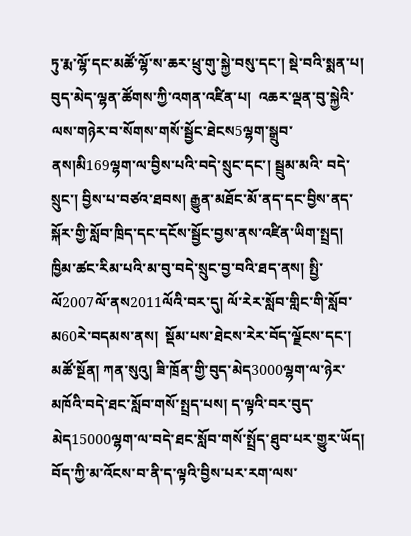ཏུ་རྨ་ལྷོ་དང་མཚོ་ལྷོ་ས་ཆར་ཕྲུ་གུ་སྐྱེ་བསུ་དང་། སྡེ་བའི་སྨན་པ། བུད་མེད་ལྷན་ཚོགས་ཀྱི་འགན་འཛིན་པ།  འཆར་ལྡན་བུ་སྐྱེའི་ལས་གཉེར་བ་སོགས་གསོ་སྦྱོང་ཐེངས5ལྷག་སྒྲུབ་ནས།མི169ལྷག་ལ་བྱིས་པའི་བདེ་སྲུང་དང་། སྦྲུམ་མའི་ བདེ་སྲུང་། བྱིས་པ་བཙའ་ཐབས། རྒྱུན་མཐོང་མོ་ནད་དང་བྱིས་ནད་སྐོར་གྱི་སློབ་ཁྲིད་དང་དངོས་སྦྱོང་བྱས་ནས་འཛིན་ཡིག་སྤྲད།  ཁྱིམ་ཚང་རིམ་པའི་མ་བུ་བདེ་སྲུང་བྱ་བའི་ཐད་ནས། སྤྱི་ལོ2007ལོ་ནས2011ལོའི་བར་དུ། ལོ་རེར་སློབ་གླིང་གི་སློབ་མ60རེ་བདམས་ནས།  སྡོམ་པས་ཐེངས་རེར་བོད་ལྗོངས་དང་།  མཚོ་སྔོན། ཀན་སུའུ། ཟི་ཁྲོན་གྱི་བུད་མེད3000ལྷག་ལ་ཉེར་མཁོའི་བདེ་ཐང་སློབ་གསོ་སྤྲད་པས། ད་ལྟའི་བར་བུད་མེད15000ལྷག་ལ་བདེ་ཐང་སློབ་གསོ་སྤྲོད་ཐུབ་པར་གྱུར་ཡོད། བོད་ཀྱི་མ་འོངས་བ་ནི་ད་ལྟའི་བྱིས་པར་རག་ལས་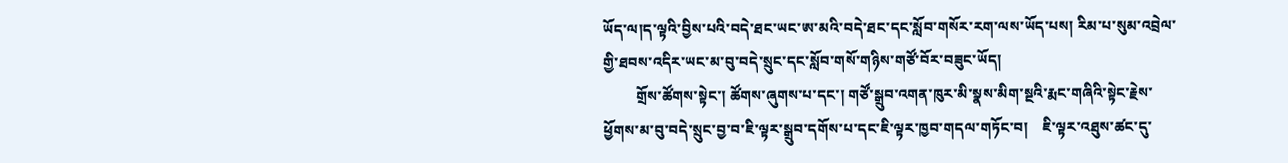ཡོད་ལ།ད་ལྟའི་བྱིས་པའི་བདེ་ཐང་ཡང་ཨ་མའི་བདེ་ཐང་དང་སློབ་གསོར་རག་ལས་ཡོད་པས། རིམ་པ་སུམ་འབྲེལ་གྱི་ཐབས་འདིར་ཡང་མ་བུ་བདེ་སྲུང་དང་སློབ་གསོ་གཉིས་གཙོ་བོར་བཟུང་ཡོད།
         གྲོས་ཚོགས་སྟེང་། ཚོགས་ཞུགས་པ་དང་། གཙོ་སྒྲུབ་འགན་ཁུར་མི་སྣས་མིག་སྔའི་རྨང་གཞིའི་སྟེང་རྗེས་ཕྱོགས་མ་བུ་བདེ་སྲུང་བྱ་བ་ཇི་ལྟར་སྒྲུབ་དགོས་པ་དང་ཇི་ལྟར་ཁྱབ་གདལ་གཏོང་བ།    ཇི་ལྟར་འཐུས་ཚང་དུ་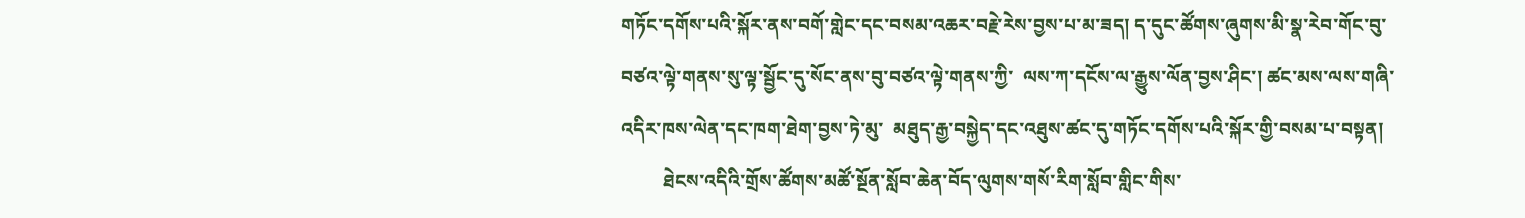གཏོང་དགོས་པའི་སྐོར་ནས་བགོ་གླེང་དང་བསམ་འཆར་བརྗེ་རེས་བྱས་པ་མ་ཟད། ད་དུང་ཚོགས་ཞུགས་མི་སྣ་རེབ་གོང་བུ་བཙའ་ལྟེ་གནས་སུ་ལྟ་སྦྱོང་དུ་སོང་ནས་བུ་བཙའ་ལྟེ་གནས་ཀྱི་  ལས་ཀ་དངོས་ལ་རྒྱུས་ལོན་བྱས་ཤིང་། ཚང་མས་ལས་གཞི་འདིར་ཁས་ལེན་དང་ཁག་ཐེག་བྱས་ཏེ་མུ་  མཐུད་རྒྱ་བསྐྱེད་དང་འཐུས་ཚང་དུ་གཏོང་དགོས་པའི་སྐོར་གྱི་བསམ་པ་བསྟན།
         ཐེངས་འདིའི་གྲོས་ཚོགས་མཚོ་སྔོན་སློབ་ཆེན་བོད་ལུགས་གསོ་རིག་སློབ་གླིང་གིས་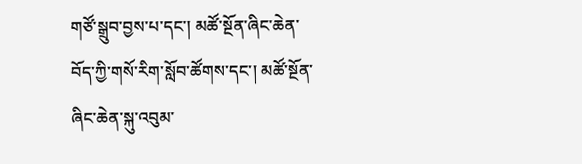གཙོ་སྒྲུབ་བྱས་པ་དང་། མཚོ་སྔོན་ཞིང་ཆེན་བོད་ཀྱི་གསོ་རིག་སློབ་ཚོགས་དང་། མཚོ་སྔོན་ཞིང་ཆེན་སྐུ་འབུམ་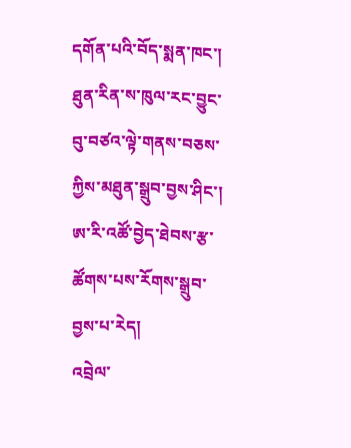དགོན་པའི་བོད་སྨན་ཁང་།  ཐུན་རིན་ས་ཁུལ་རང་བྱུང་བུ་བཙའ་ལྟེ་གནས་བཅས་ཀྱིས་མཐུན་སྒྲུབ་བྱས་ཤིང་། ཨ་རི་འཚོ་བྱེད་ཐེབས་རྩ་ཚོགས་པས་རོགས་སྒྲུབ་བྱས་པ་རེད།
འབྲེལ་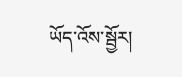ཡོད་འོས་སྦྱོར།